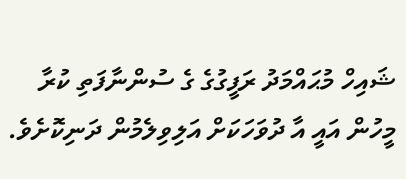ޝައިހް މުޙައްމަދު ރަފީގުގެ ގެ ސުންނާފަތި ކުރާ މީހުން އައީ އާ ދުވަހަކަށް އަލިވިލެމުން ދަނިކޮށެވެ.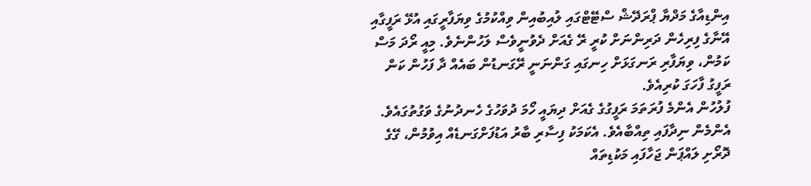އިންޑިއާގެ މަދްޔާ ޕްރަދޭޝް ސްޓޭޓްގައި ލުއިބުއިން ވިއްކުމުގެ ވިޔަފާރީގައި އުޅޭ ރަފީގާއި އޭނާގެ ފިރިހެން ދަރިންނަށް ކުރީ ރޭ ގެއަށް ދެވުނީވެސް ލަހުންނެވެ. މިއީ ރޯދަ މަސް ކަމުން، ވިޔަފާރި ރަނގަޅަށް ހިނގައި ގަންނަނީ ރޭގަނޑުން ބައެއް ދާ ފަހުން ކަން ރަފީގު ފާހަގަ ކުރިއެވެ.
ފުލުހުން އެންމެ ފުރަތަމަ ރަފީގުގެ ގެއަށް ދިޔައީ ހޯމަ ދުވަހުގެ ހެނދުނުގެ ވަގުތުގައެވެ. އެންމެން ނިދާފައި ތިއްބާއެވެ. އެކަމަކު ފިސާރި ބާރު އަޑުފަށްގަނޑެއް އިވުމުން، ގޭގެ ދޮރޯށި ލައްޕަން ޖަހާފައި މަކުޑިތައް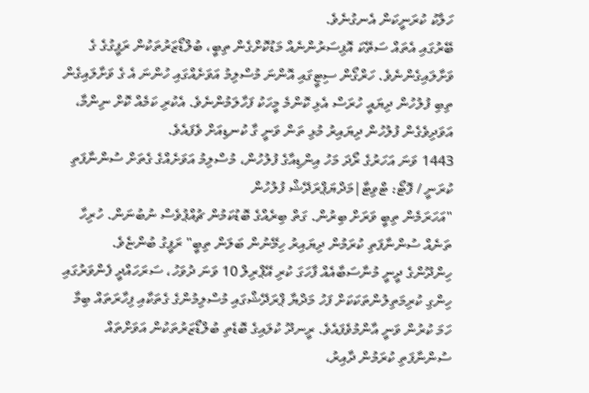ހަލާކު ކުރަނީކަން އެނގުނެވެ.
ބޭރުގައި އެތައް ސަތޭކަ އޮފިސަރުންނެއް މަޑުކޮށްގެން ތިބީ، ބުލްޑޯޒަރުތަކުން ރަފީގުގެ ގެ ވަށާލައިގެންނެވެ. ހަރްގޯން ސިޓީގައި އޮންނަ މުސްލިމު އަވަށެއްގައި ހުންނަ އެ ގެ ވަށާލައިގެން ތިބި ފުލުހުން ދިޔައީ ހުރަސް އެޅި ކޮންމެ މީހަކު ފަހާލަމުންނެވެ. އެކުރި ކަމެއް ކޮށް ނިންމާ، އަވަދިވެގެން ފުލުހުން ދިޔައިރު މުޅި ތަން ވަނީ ގާ ކުނޑިއަށް ވެފައެވެ.
1443 ވަނަ އަހަރުގެ ރޯދަ މަހު އިންޑިއާގެ ފުލުހުން، މުސްލިމު އަވަށެއްގެ ގެތަށް ސުންނާފަތި ކުރަނީ / ފޮޓޯ: ޓްވިޓާ|މަދްޔަޕްރަދޭޝް ފުލުހުން
"އަހަރަމެން ތިބީ ވަރަށް ބިރުން. ގަތް ބިރެއްގެ ބޮޑުކަމުން ޗުއްޕުވެސް ނުބުނަން. ހުރިހާ ތަނެއް ސުންނާފަތި ކުރަމުން ދިޔައިރު ހިމޭނުން ބަލަން ތިބީ" ރަފީގު ބުންޏެވެ.
ހިންދޫންގެ ދީނީ މުނާސަބާއެއް ފާހަގަ ކުރި އޭޕްރިލް 10 ވަނަ ދުވަހު، ސަރަހައްދީ ފެންވަރުގައި ހިންގި ކުރިމަތިލުންތަކަކަށް ފަހު މަދްޔާ ޕްރަދޭޝްގައި މުސްލިމުންގެ ގެތަކާއި ފިހާރަތައް ބިމާ ހަމަ ކުރުން ވަނީ އާންމުވެފައެވެ. ރީނދޫ ކުލައިގެ ބޮޑެތި ބުލްޑޯޒަރުތަކުން އަވަށްތައް ސުންނާފަތި ކުރަމުން ދާއިރު،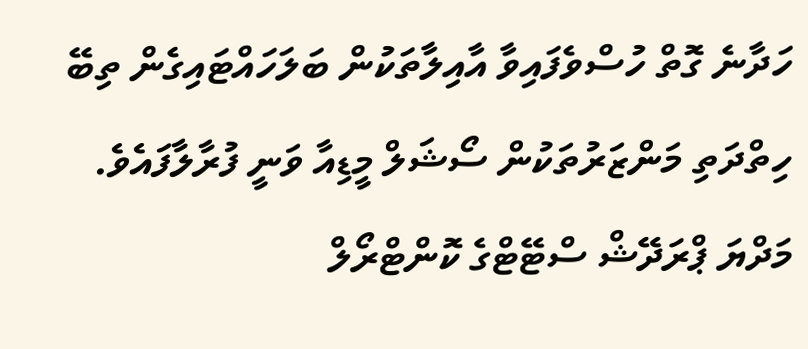ހަދާނެ ގޮތް ހުސްވެފައިވާ އާއިލާތަކުން ބަލަހައްޓައިގެން ތިބޭ ހިތްދަތި މަންޒަރުތަކުން ސޯޝަލް މީޑިއާ ވަނީ ފުރާލާފައެވެ.
މަދްޔަ ޕްރަދޭޝް ސްޓޭޓްގެ ކޮންޓްރޯލް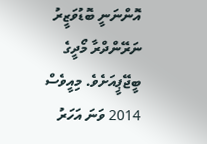އޮންނަނީ ބޮޑުވަޒީރު ނަރޭންދްރާ މޯދީގެ ބީޖޭޕީއަށެވެ. މިއީވެސް 2014 ވަނަ އަހަރު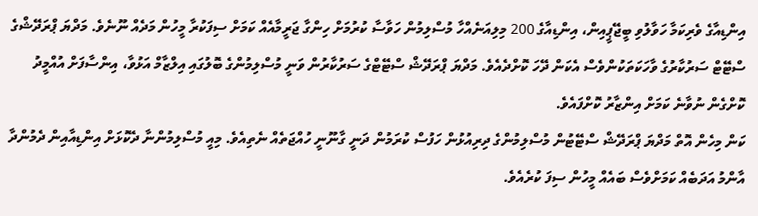އިންޑިއާގެ ވެރިކަމާ ހަވާލުވި ބީޖޭޕީއިން، އިންޑިއާގެ 200 މިލިއަނެއްހާ މުސްލިމުން ހަވާސާ ކުރުމަށް ހިންގާ ޖަރީމާއެއް ކަމަށް ސިފަކުރާ މީހުން މަދެއް ނޫނެވެ. މަދްޔަ ޕްރަދޭޝްގެ ސްޓޭޓް ސަރުކާރުގެ ވާހަކަތަކުންވެސް އެކަން ދޭހަ ކޮށްދެއެވެ. މަދްޔަ ޕްރަދޭޝް ސްޓޭޓްގެ ސަރުކާރުން ވަނީ މުސްލިމުންގެ ބޮލުގައި އިލްޒާމް އަޅުވާ، އިންސާފަށް އުއްމީދު ކޮށްގެން ނުވާނެ ކަމަށް އިންޒާރު ކޮށްފައެވެ.
ކަން މިހެން އޮތް މަދްޔަ ޕްރަދޭޝް ސްޓޭޓުން މުސްލިމުންގެ ދިރިއުޅުން ހަފުސް ކުރަމުން ދަނީ ގާނޫނީ ހުއްޖަތެއް ނެތިއެވެ. މިއީ މުސްލިމުންނާ ދެކޮޅަށް އިންޑިއާއިން ދެމުންދާ އާންމު އަދަބެއް ކަމަށްވެސް ބައެއް މީހުން ސިފަ ކުރެއެވެ.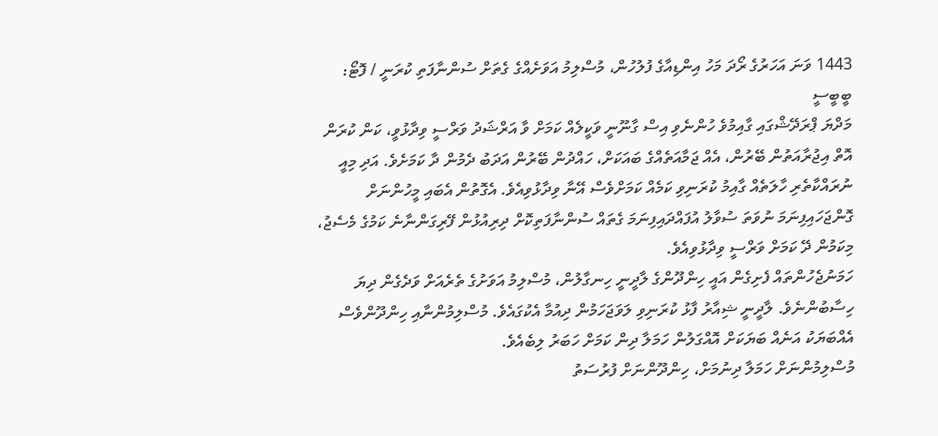1443 ވަނަ އަހަރުގެ ރޯދަ މަހު އިންޑިއާގެ ފުލުހުން، މުސްލިމު އަވަށެއްގެ ގެތަށް ސުންނާފަތި ކުރަނީ / ފޮޓޯ: ބީބީސީ
މަދްޔަ ޕްރަދޭޝްގައި ގާއިމުވެ ހުންނެވި އިސް ގާނޫނީ ވަކީލެއް ކަމަށް ވާ އަރްޝަދު ވަރްސީ ވިދާޅުވީ، ކަން ކުރަން އޮތް އިޖުރާއަތުން ބޭރުން، އެއް ޖަމާއަތެއްގެ ބައަކަށް، ހައްދުން ބޭރުން އަދަބު ދެމުން ދާ ކަމަށެވެ. އަދި މިއީ ނުރައްކާތެރި ހާލަތެއް ގާއިމު ކުރަނިވި ކަމެއް ކަމަށްވެސް އޭނާ ވިދާޅުވިއެވެ. އެގޮތުން އެބައި މީހުންނަށް ގޮންޖަހައިފިނަމަ ނުވަތަ ސުވާލު އުފައްދައިފިނަމަ ގެތައް ސުންނާފަތިކޮށް ދިރިއުޅުން ފޭރިގަންނާނެ ކަމުގެ މެސެޖު، މިކަމުން ދޭ ކަމަށް ވަރްސީ ވިދާޅުވިއެވެ.
ހަމަނުޖެހުންތައް ފެށިގެން އައީ ހިންދޫންގެ ލާދީނީ ހިނގާލުން، މުސްލިމު އަވަށުގެ ތެރެއަށް ވަދެގެން ދިޔަ ހިސާބުންނެވެ. ލާދީނީ ޝިއާރު ފާޅު ކުރަނިވި ލަވަޖަހަމުން ދިއުމާ އެކުގައެވެ. މުސްލިމުންނާއި ހިންދޫންވެސް އެއްބަޔަކު އަނެއް ބަޔަކަށް އޮއްގަލުން ހަމަލާ ދިން ކަމަށް ހަބަރު ލިބެއެވެ.
މުސްލިމުންނަށް ހަމަލާ ދިނުމަށް، ހިންދޫންނަށް ފުރުސަތު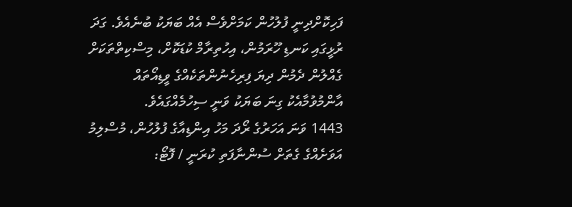ފަހިކޮށްދިނީ ފުލުހުން ކަމަށްވެސް އެއް ބަޔަކު ބުނެއެވެ. ގަދަ ރުޅީގައި ކަނޑި ހޫރަމުން، އިހުތިރާމް ކުޑަކޮށް، މިސްކިތްތަކަށް ގެއްލުން ދެމުން ދިޔަ ފިރިހެނުންތަކެއްގެ ވީޑިއޯތައް އާންމުވުމާއެކު ގިނަ ބަޔަކު ވަނީ ސިހުމެއްގައެވެ.
1443 ވަނަ އަހަރުގެ ރޯދަ މަހު އިންޑިއާގެ ފުލުހުން، މުސްލިމު އަވަށެއްގެ ގެތަށް ސުންނާފަތި ކުރަނީ / ފޮޓޯ: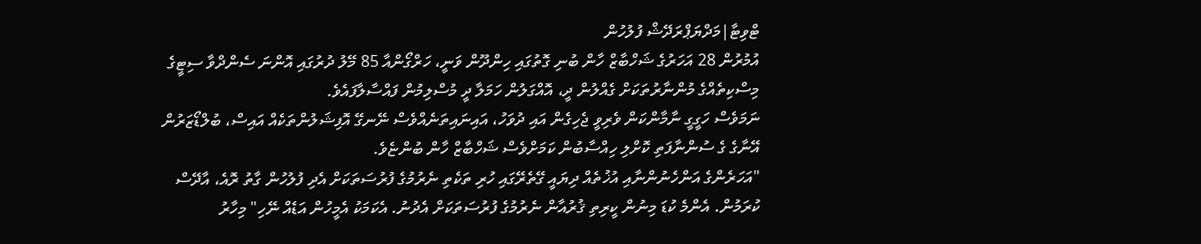ޓްވިޓާ|މަދްޔަޕްރަދޭޝް ފުލުހުން
އުމުރުން 28 އަހަރުގެ ޝަހްބާޒް ހާން ބުނި ގޮތުގައި ހިންދޫން ވަނީ، ހަރްގޯންއާ 85 މޭލު ދުރުގައި އޮންނަ ސެންދްވާ ސިޓީގެ މިސްކިތެއްގެ މުންނާރުތަކަށް ގެއްލުން ދީ، އޮއްގަލުން ހަމަލާ ދީ މުސްލިމުން ފައްސާލާފައެވެ.
ނަމަވެސް ހަގީގީ ނާމާންކަން ވެރިވީ ޖެހިގެން އައި ދުވަހު، އައިނައިތަނެއްވެސް ނޭނގޭ އޮފިޝަލުންތަކެއް އައިސް، ބުލްޑޯޒަރުން އޭނާގެ ގެ ސުންނާފަތި ކޮށްލި ހިއްސާބުން ކަމަށްވެސް ޝަހްބާޒް ހާން ބުންޏެވެ.
"އަހަރެންގެ އަންހެނުންނާއި އުޚުތެއް ދިޔައީ ގޭތެރޭގައި ހުރި ތަކެތި ނެރުމުގެ ފުރުސަތަކަށް އެދި ފުލުހުން ގާތު ރޮއެ، އާދޭސް ކުރަމުން. އެންމެ ކުޑަ މިނުން ކީރިތި ޤުރުއާން ނެރުމުގެ ފުރުސަތަކަށް އެދުނު. އެކަމަކު އެމީހުން އަޑެއް ނޭހި" މިހާރު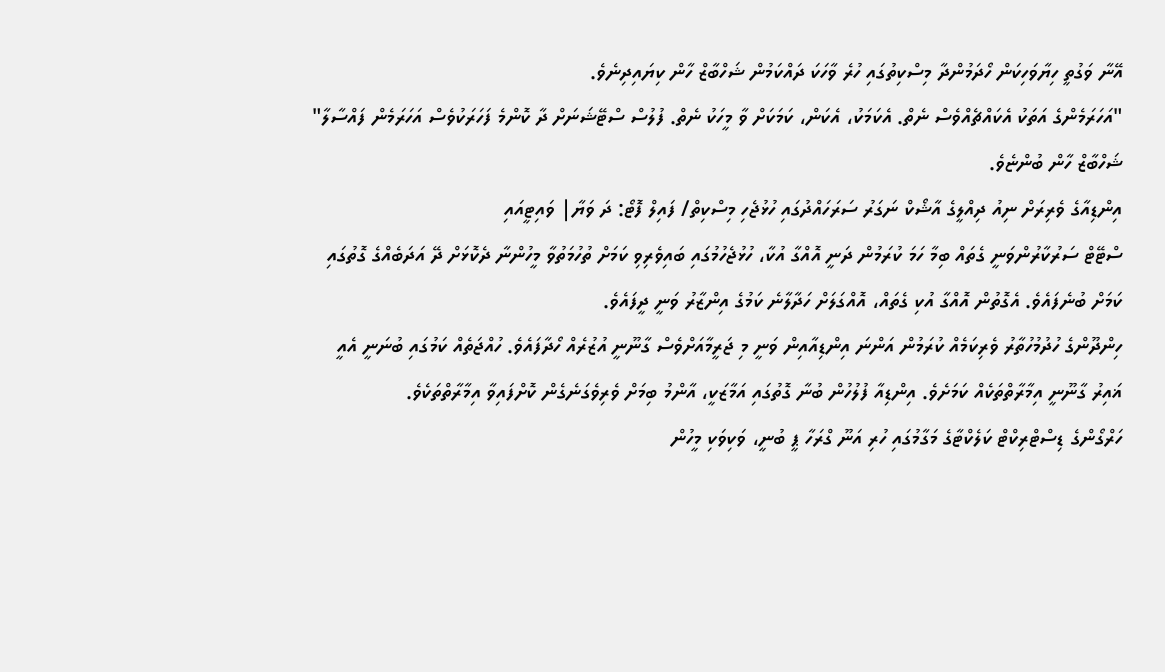އޭނާ ވަގުތީ ހިޔާވަހިކަން ހޯދަމުންދާ މިސްކިތުގައި ހުރެ ވާހަކަ ދައްކަމުން ޝަހްބާޒް ހާން ކިޔައިދިނެވެ.
"އަހަރަމެންގެ އަތަކު އެކައްޗެއްވެސް ނެތް. އެކަމަކު، އެކަން، ކަމަކަށް ވާ މީހަކު ނެތް. ފުލުސް ސްޓޭޝަނަށް ދާ ކޮންމެ ފަހަރަކުވެސް އަހަރަމެން ފައްސާލާ" ޝަހްބާޒް ހާން ބުންޏެވެ.
އިންޑިއާގެ ވެރިރަށް ނިއު ދިއްލީގެ އާޝޯކް ނަގަރު ސަރަހައްދުގައި ހުޅުޖެހި މިސްކިތް/ ފައިލް ފޮޓޯ: ދަ ވަޔާ| ވައިޓީއައި
ސްޓޭޓް ސަރުކާރުންވަނީ ގެތައް ބިމާ ހަމަ ކުރަމުން ދަނީ އޮއްގާ އުކާ، ހުޅުޖެހުމުގައި ބައިވެރިވި ކަމަށް ތުހުމަތުވާ މީހުންނާ ދެކޮޅަށް ދޭ އަދަބެއްގެ ގޮތުގައި ކަމަށް ބުނެފައެވެ. އެގޮތުން އޮއްގާ އުކި ގެތައް، އޮއްގަލަށް ހަދާލާނެ ކަމުގެ އިންޒާރު ވަނީ ދީފައެވެ.
ހިންދޫންގެ ހުދުމުހުތާރު ވެރިކަމެއް ކުރަމުން އަންނަ އިންޑިއާއިން ވަނީ މި ޖަރީމާއަށްވެސް ގާނޫނީ އުޒުރެއް ހޯދާފައެވެ. ހުއްޖަތެއް ކަމުގައި ބުނަނީ އެއީ ޣައިރު ގާނޫނީ އިމާރާތްތަކެއް ކަމަށެވެ. އިންޑިއާ ފުލުހުން ބުނާ ގޮތުގައި އަމާޒަކީ، އާންމު ބިމަށް ވެރިވެގަނެގެން ކޮށްފައިވާ އިމާރާތްތަކެވެ.
ހަރްގޯންގެ ޑިސްޓްރިކްޓް ކަލެކްޓާގެ މަގާމުގައި ހުރި އަނޫ ގްރަހާ ޕީ ބުނީ، ވަކިވަކި މީހުން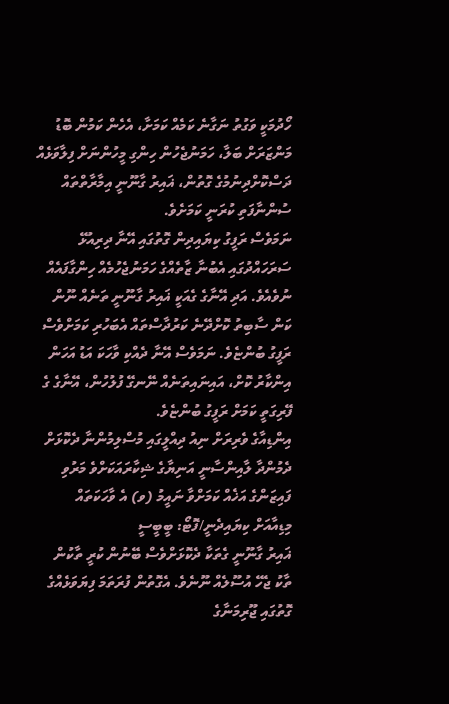ހޯދުމަކީ ވަގުތު ނަގާނެ ކަމެއް ކަމަށާ، އެހެން ކަމުން ބޮޑު މަންޒަރަށް ބަލާ، ހަމަނުޖެހުން ހިންގި މީހުންނަށް ފިލާވަޅެއް ދަސްކޮށްދިނުމުގެ ގޮތުން، ޣައިރު ގާނޫނީ އިމާރާތްތައް ސުންނާފަތި ކުރަނީ ކަމަށެވެ.
ނަމަވެސް ރަފީގު ކިޔައިދިން ގޮތުގައި އޭނާ ދިރިއުޅޭ ސަރަހައްދުގައި އެބުނާ ޒާތެއްގެ ހަމަނުޖެހުމެއް ހިންގާފައެއް ނުވެއެވެ. އަދި އޭނާގެ ގެއަކީ ޣައިރު ގާނޫނީ ތަނެއް ނޫން ކަން ސާބިތު ކޮށްދޭނެ ކަރުދާސްތައް އެބަހުރި ކަމަށްވެސް ރަފީގު ބުންޏެވެ. ނަމަވެސް އޭނާ ދެއްކި ވާހަކަ އަޑު އަހަން އިންކާރު ކޮށް، އައިނައިތަނެއް ނޭނގޭ ފުލުހުން، އޭނާގެ ގެ ފޭރިގަތީ ކަމަށް ރަފީގު ބުންޏެވެ.
އިންޑިއާގެ ވެރިރަށް ނިއު ދިއްލީގައި މުސްލިމުންނާ ދެކޮޅަށް ދެމުންދާ ލާއިންސާނީ އަނިޔާގެ ޝިކާރައަކަށްވެ މަރުވި ފައިޒަންގެ އަޚެއް ކަމަށްވާ ނައީމު (ވ) އެ ވާހަކަތައް މިޑިއާއަށް ކިޔައިދެނީ/ފޮޓޯ: ބީބީސީ
ޣައިރު ގާނޫނީ ގެތަކާ ދެކޮޅަށްވެސް ބޭނުން ކުރީ ތާކުން ތާކު ޖެހޭ އުސޫލެއް ނޫނެވެ. އެގޮތުން ފުރަތަމަ ފިޔަވަޅެއްގެ ގޮތުގައި ޖޫރިމަނާގެ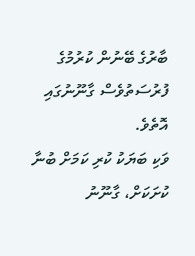ބާރުގެ ބޭނުން ކުރުމުގެ ފުރުސަތުވެސް ގާނޫނުގައި އޮތެވެ.
ވަކި ބަޔަކު ކުރި ކަމަށް ބުނާ ކުށަކަށް، ގާނޫނު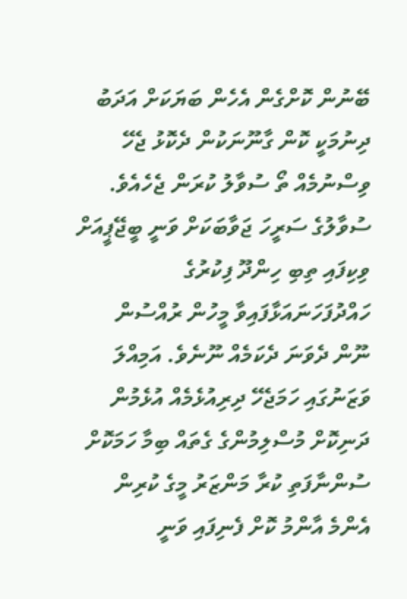ބޭނުން ކޮށްގެން އެހެން ބަޔަކަށް އަދަބު ދިނުމަކީ ކޮން ގާނޫނަކުން ދެކޮޅު ޖެހޭ ވިސްނުމެއް ތޯ ސުވާލު ކުރަން ޖެހެއެވެ. ސުވާލުގެ ސަރީހަ ޖަވާބަކަށް ވަނީ ބީޖޭޕީއަށް ވިކިފައި ތިބި ހިންދޫ ފިކުރުގެ ހައްދުފަހަނައަޅާފައިވާ މީހުން ރުއްސުން ނޫން ދެވަނަ ދެކަމެއް ނޫނެވެ. އަމިއްލަ ވަޒަނުގައި ހަމަޖެހޭ ދިރިއުޅެމެއް އުޅެމުން ދަނިކޮށް މުސްލިމުންގެ ގެތައް ބިމާ ހަމަކޮށް ސުންނާފަތި ކުރާ މަންޒަރު މީގެ ކުރިން އެންމެ އާންމު ކޮށް ފެނިފައި ވަނީ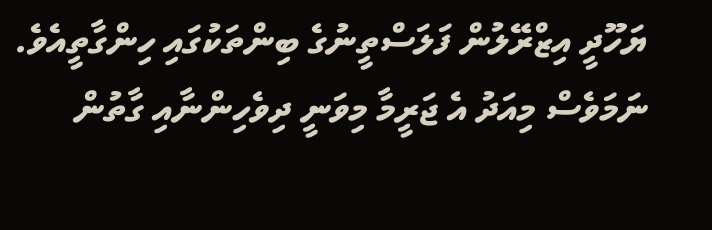ޔަހޫދީ އިޒްރޭލުން ފަލަސްތީނުގެ ބިންތަކުގައި ހިންގާތީއެވެ. ނަމަވެސް މިއަދު އެ ޖަރީމާ މިވަނީ ދިވެހިންނާއި ގާތުން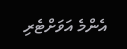އެންމެ އަވަށްޓެރި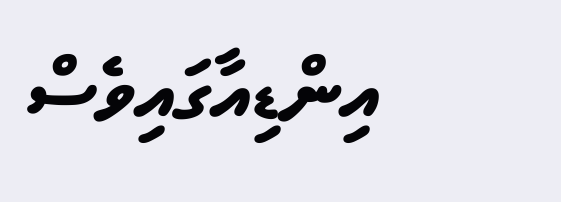އިންޑިއާގައިވެސް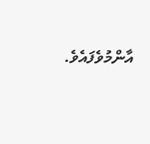އާންމުވެފައެވެ.